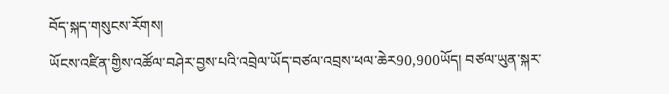བོད་སྐད་གསུངས་རོགས།
ཡོངས་འཛིན་གྱིས་འཚོལ་བཤེར་བྱས་པའི་འབྲེལ་ཡོད་བཙལ་འབྲས་ཕལ་ཆེར90,900ཡོད། བཙལ་ཡུན་སྐར་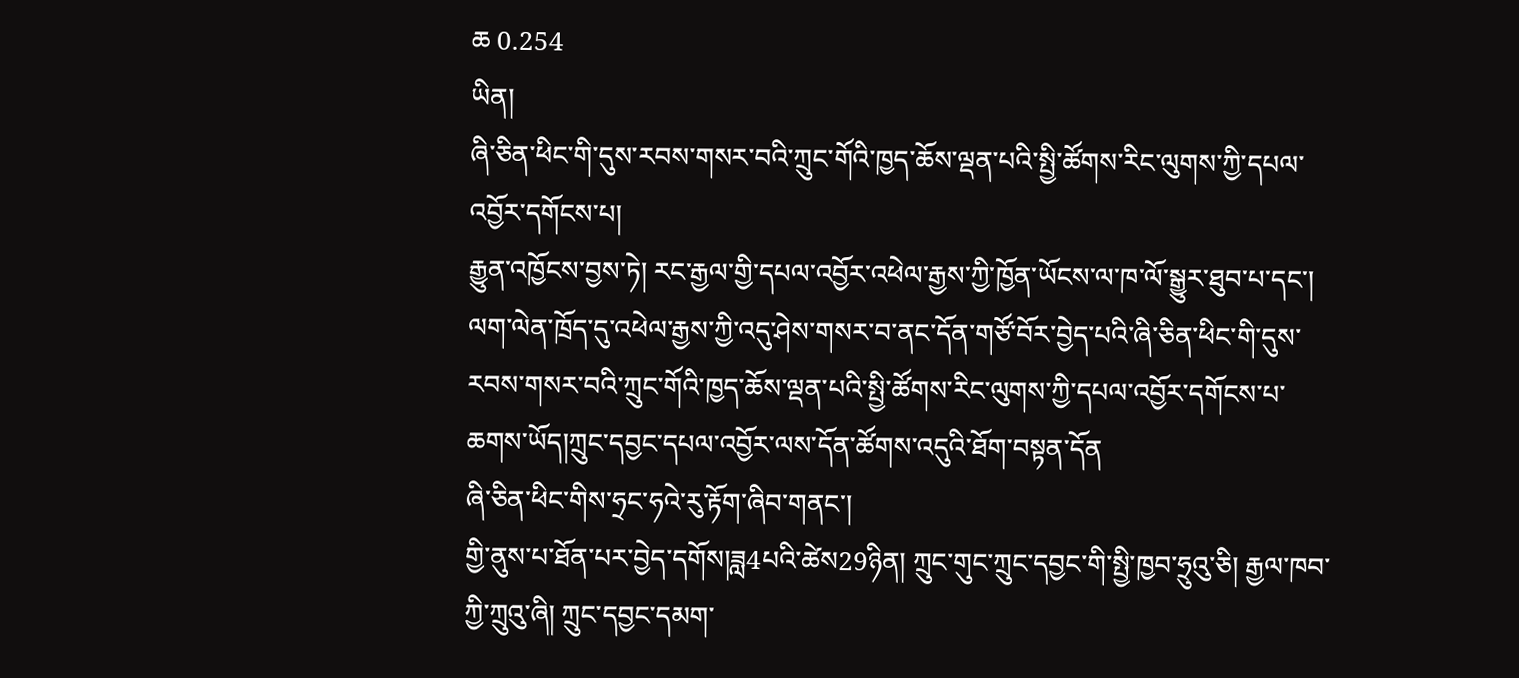ཆ 0.254
ཡིན།
ཞི་ཅིན་ཕིང་གི་དུས་རབས་གསར་བའི་ཀྲུང་གོའི་ཁྱད་ཆོས་ལྡན་པའི་སྤྱི་ཚོགས་རིང་ལུགས་ཀྱི་དཔལ་འབྱོར་དགོངས་པ།
རྒྱུན་འཁྱོངས་བྱས་ཏེ། རང་རྒྱལ་གྱི་དཔལ་འབྱོར་འཕེལ་རྒྱས་ཀྱི་ཁྱོན་ཡོངས་ལ་ཁ་ལོ་སྒྱུར་ཐུབ་པ་དང་། ལག་ལེན་ཁྲོད་དུ་འཕེལ་རྒྱས་ཀྱི་འདུ་ཤེས་གསར་བ་ནང་དོན་གཙོ་བོར་བྱེད་པའི་ཞི་ཅིན་ཕིང་གི་དུས་རབས་གསར་བའི་ཀྲུང་གོའི་ཁྱད་ཆོས་ལྡན་པའི་སྤྱི་ཚོགས་རིང་ལུགས་ཀྱི་དཔལ་འབྱོར་དགོངས་པ་ཆགས་ཡོད།ཀྲུང་དབྱང་དཔལ་འབྱོར་ལས་དོན་ཚོགས་འདུའི་ཐོག་བསྟན་དོན
ཞི་ཅིན་ཕིང་གིས་ཧྲང་ཧའེ་རུ་རྟོག་ཞིབ་གནང་།
གྱི་ནུས་པ་ཐོན་པར་བྱེད་དགོས།ཟླ4པའི་ཚེས29ཉིན། ཀྲུང་གུང་ཀྲུང་དབྱང་གི་སྤྱི་ཁྱབ་ཧྲུའུ་ཅི། རྒྱལ་ཁབ་ཀྱི་ཀྲུའུ་ཞི། ཀྲུང་དབྱང་དམག་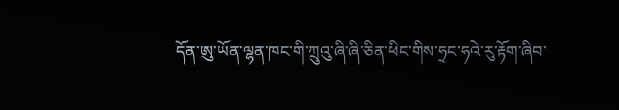དོན་ཨུ་ཡོན་ལྷན་ཁང་གི་ཀྲུའུ་ཞི་ཞི་ཅིན་ཕིང་གིས་ཧྲང་ཧའེ་རུ་རྟོག་ཞིབ་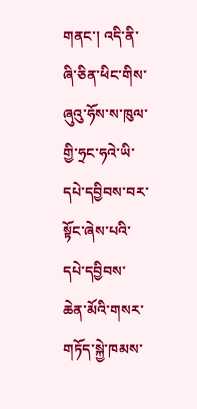གནང་། འདི་ནི་ཞི་ཅིན་ཕིང་གིས་ཞུའུ་ཧོས་ས་ཁུལ་གྱི་ཧྲང་ཧའེ་ཡི་དཔེ་དབྱིབས་བར་སྟོང་ཞེས་པའི་དཔེ་དབྱིབས་ཆེན་མོའི་གསར་གཏོད་སྐྱེ་ཁམས་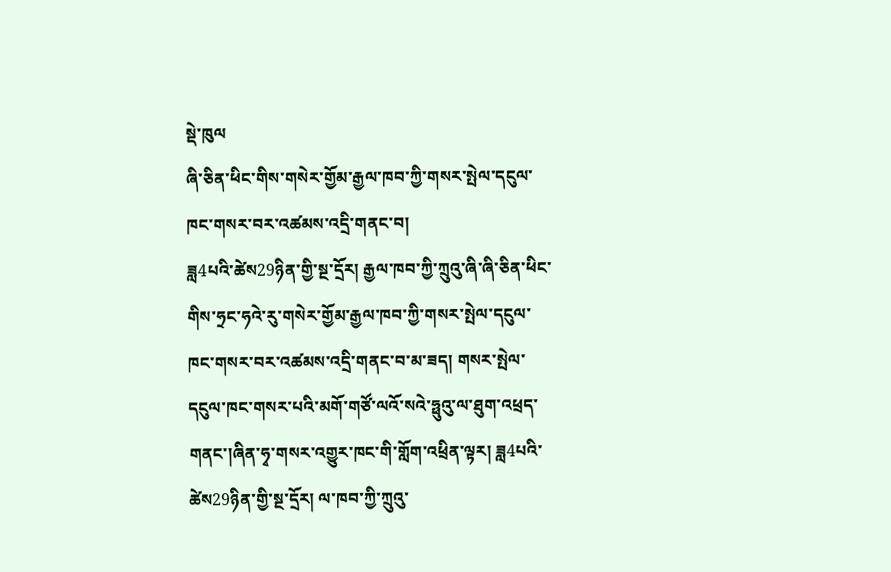སྡེ་ཁུལ
ཞི་ཅིན་ཕིང་གིས་གསེར་གྱོམ་རྒྱལ་ཁབ་ཀྱི་གསར་སྤེལ་དངུལ་ཁང་གསར་བར་འཚམས་འདྲི་གནང་བ།
ཟླ4པའི་ཚེས29ཉིན་གྱི་སྔ་དྲོར། རྒྱལ་ཁབ་ཀྱི་ཀྲུའུ་ཞི་ཞི་ཅིན་ཕིང་གིས་ཧྲང་ཧའེ་རུ་གསེར་གྱོམ་རྒྱལ་ཁབ་ཀྱི་གསར་སྤེལ་དངུལ་ཁང་གསར་བར་འཚམས་འདྲི་གནང་བ་མ་ཟད། གསར་སྤེལ་དངུལ་ཁང་གསར་པའི་མགོ་གཙོ་ལའོ་སའེ་ཧྥུའུ་ལ་ཐུག་འཕྲད་གནང་།ཞིན་ཧྭ་གསར་འགྱུར་ཁང་གི་གློག་འཕྲིན་ལྟར། ཟླ4པའི་ཚེས29ཉིན་གྱི་སྔ་དྲོར། ལ་ཁབ་ཀྱི་ཀྲུའུ་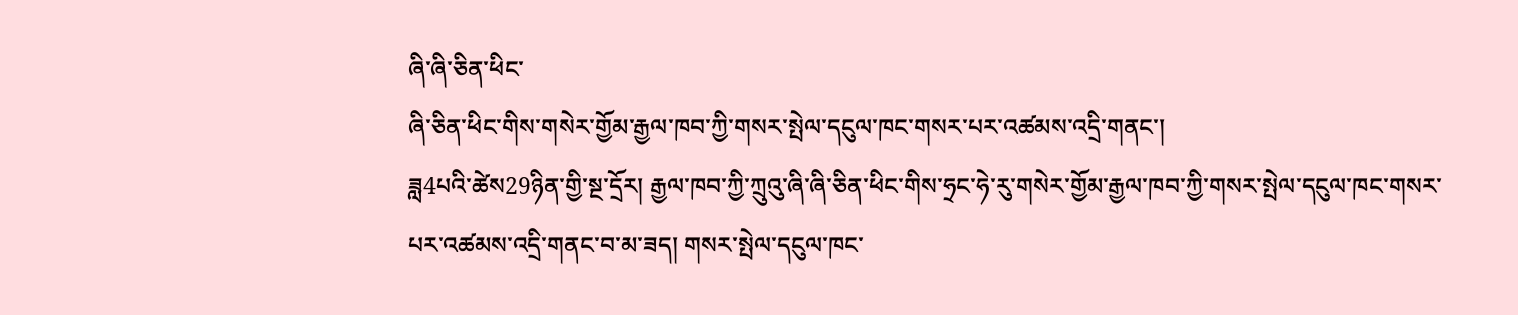ཞི་ཞི་ཅིན་ཕིང་
ཞི་ཅིན་ཕིང་གིས་གསེར་གྱོམ་རྒྱལ་ཁབ་ཀྱི་གསར་སྤེལ་དངུལ་ཁང་གསར་པར་འཚམས་འདྲི་གནང་།
ཟླ4པའི་ཚེས29ཉིན་གྱི་སྔ་དྲོར། རྒྱལ་ཁབ་ཀྱི་ཀྲུའུ་ཞི་ཞི་ཅིན་ཕིང་གིས་ཧྲང་ཧེ་རུ་གསེར་གྱོམ་རྒྱལ་ཁབ་ཀྱི་གསར་སྤེལ་དངུལ་ཁང་གསར་པར་འཚམས་འདྲི་གནང་བ་མ་ཟད། གསར་སྤེལ་དངུལ་ཁང་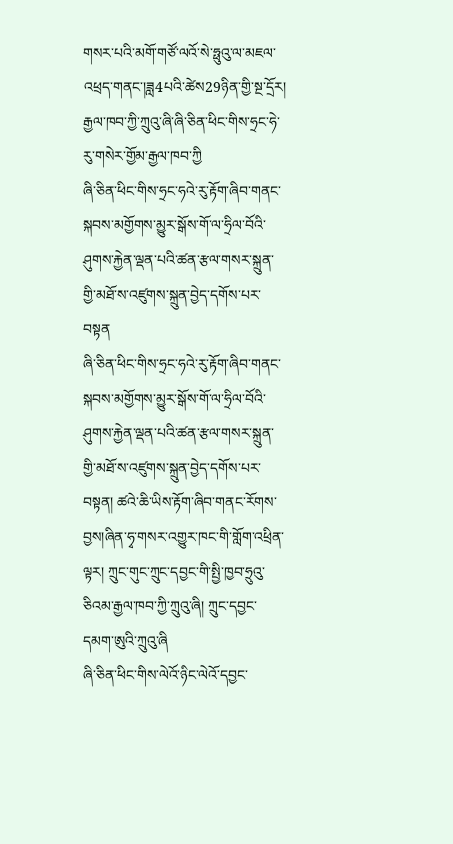གསར་པའི་མགོ་གཙོ་ལའོ་སེ་ཧྥུའུ་ལ་མཇལ་འཕྲད་གནང་།ཟླ4པའི་ཚེས29ཉིན་གྱི་སྔ་དྲོར། རྒྱལ་ཁབ་ཀྱི་ཀྲུའུ་ཞི་ཞི་ཅིན་ཕིང་གིས་ཧྲང་ཧེ་རུ་གསེར་གྱོམ་རྒྱལ་ཁབ་ཀྱི
ཞི་ཅིན་ཕིང་གིས་ཧྲང་ཧའེ་རུ་རྟོག་ཞིབ་གནང་སྐབས་མགྱོགས་མྱུར་སྒོས་གོ་ལ་ཧྲིལ་བོའི་ཤུགས་རྐྱེན་ལྡན་པའི་ཚན་རྩལ་གསར་སྐྲུན་གྱི་མཐོ་ས་འཛུགས་སྐྲུན་བྱེད་དགོས་པར་བསྟན
ཞི་ཅིན་ཕིང་གིས་ཧྲང་ཧའེ་རུ་རྟོག་ཞིབ་གནང་སྐབས་མགྱོགས་མྱུར་སྒོས་གོ་ལ་ཧྲིལ་བོའི་ཤུགས་རྐྱེན་ལྡན་པའི་ཚན་རྩལ་གསར་སྐྲུན་གྱི་མཐོ་ས་འཛུགས་སྐྲུན་བྱེད་དགོས་པར་བསྟན། ཚའེ་ཆི་ཡིས་རྟོག་ཞིབ་གནང་རོགས་བྱས།ཞིན་ཧྭ་གསར་འགྱུར་ཁང་གི་གློག་འཕྲིན་ལྟར། ཀྲུང་གུང་ཀྲུང་དབྱང་གི་སྤྱི་ཁྱབ་ཧྲུའུ་ཅིའམ་རྒྱལ་ཁབ་ཀྱི་ཀྲུའུ་ཞི། ཀྲུང་དབྱང་དམག་ཨུའི་ཀྲུའུ་ཞི
ཞི་ཅིན་ཕིང་གིས་ལེའོ་ཉིང་ལེའོ་དབྱང་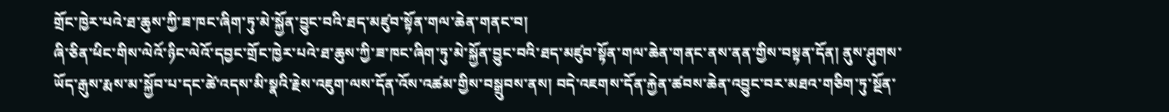གྲོང་ཁྱེར་པའེ་ཐ་ཆུས་ཀྱི་ཟ་ཁང་ཞིག་ཏུ་མེ་སྐྱོན་བྱུང་བའི་ཐད་མཛུབ་སྟོན་གལ་ཆེན་གནང་བ།
ཞི་ཅིན་ཕིང་གིས་ལེའོ་ཉིང་ལེའོ་དབྱང་གྲོང་ཁྱེར་པའེ་ཐ་ཆུས་ཀྱི་ཟ་ཁང་ཞིག་ཏུ་མེ་སྐྱོན་བྱུང་བའི་ཐད་མཛུབ་སྟོན་གལ་ཆེན་གནང་ནས་ནན་གྱིས་བསྟན་དོན། ནུས་ཤུགས་ཡོད་རྒུས་རྨས་མ་སྐྱོབ་པ་དང་ཚེ་འདས་མི་སྣའི་རྗེས་འཇུག་ལས་དོན་འོས་འཚམ་གྱིས་བསྒྲུབས་ནས། བདེ་འཇགས་དོན་རྐྱེན་ཚབས་ཆེན་འབྱུང་བར་མཐའ་གཅིག་ཏུ་སྔོན་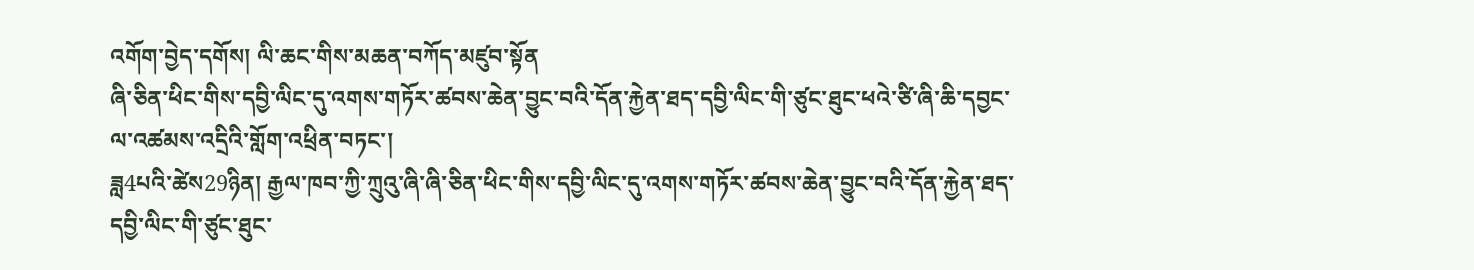འགོག་བྱེད་དགོས། ལི་ཆང་གིས་མཆན་བཀོད་མཛུབ་སྟོན
ཞི་ཅིན་ཕིང་གིས་དབྱི་ལིང་དུ་འགས་གཏོར་ཚབས་ཆེན་བྱུང་བའི་དོན་རྐྱེན་ཐད་དབྱི་ལིང་གི་ཙུང་ཐུང་ཕའེ་ཙི་ཞི་ཆི་དབྱང་ལ་འཚམས་འདྲིའི་གློག་འཕྲིན་བཏང་།
ཟླ4པའི་ཚེས29ཉིན། རྒྱལ་ཁབ་ཀྱི་ཀྲུའུ་ཞི་ཞི་ཅིན་ཕིང་གིས་དབྱི་ལིང་དུ་འགས་གཏོར་ཚབས་ཆེན་བྱུང་བའི་དོན་རྐྱེན་ཐད་དབྱི་ལིང་གི་ཙུང་ཐུང་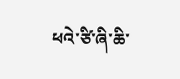ཕའེ་ཙི་ཞི་ཆི་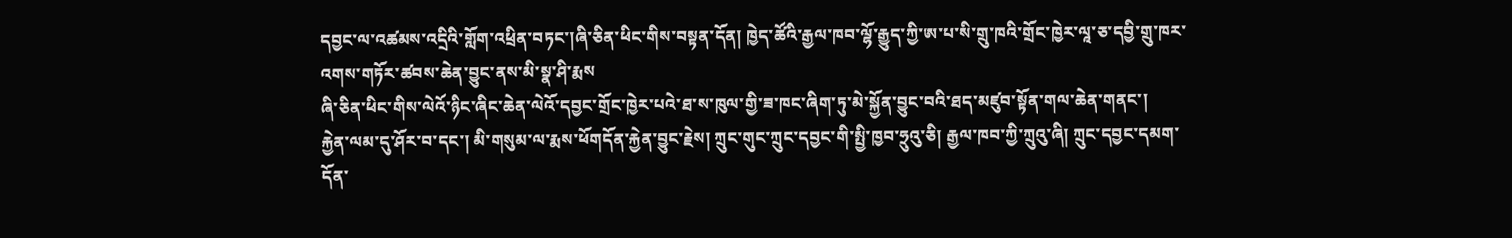དབྱང་ལ་འཚམས་འདྲིའི་གློག་འཕྲིན་བཏང་།ཞི་ཅིན་ཕིང་གིས་བསྟན་དོན། ཁྱེད་ཚོའི་རྒྱལ་ཁབ་ལྷོ་རྒྱུད་ཀྱི་ཨ་པ་སི་གྲུ་ཁའི་གྲོང་ཁྱེར་ལཱ་ཅ་དབྱི་གྲུ་ཁར་འགས་གཏོར་ཚབས་ཆེན་བྱུང་ནས་མི་སྣ་ཤི་རྨས
ཞི་ཅིན་ཕིང་གིས་ལེའོ་ཉིང་ཞིང་ཆེན་ལེའོ་དབྱང་གྲོང་ཁྱེར་པའེ་ཐ་ས་ཁུལ་གྱི་ཟ་ཁང་ཞིག་ཏུ་མེ་སྐྱོན་བྱུང་བའི་ཐད་མཛུབ་སྟོན་གལ་ཆེན་གནང་།
རྐྱེན་ལམ་དུ་ཤོར་བ་དང་། མི་གསུམ་ལ་རྨས་ཕོགདོན་རྐྱེན་བྱུང་རྗེས། ཀྲུང་གུང་ཀྲུང་དབྱང་གི་སྤྱི་ཁྱབ་ཧྲུའུ་ཅི། རྒྱལ་ཁབ་ཀྱི་ཀྲུའུ་ཞི། ཀྲུང་དབྱང་དམག་དོན་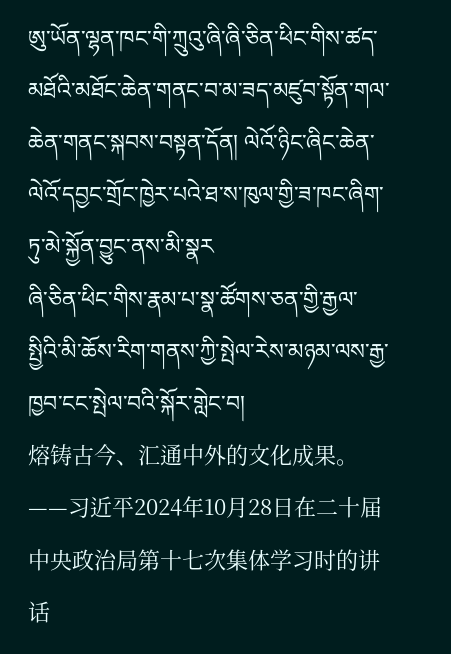ཨུ་ཡོན་ལྷན་ཁང་གི་ཀྲུའུ་ཞི་ཞི་ཅིན་ཕིང་གིས་ཚད་མཐོའི་མཐོང་ཆེན་གནང་བ་མ་ཟད་མཛུབ་སྟོན་གལ་ཆེན་གནང་སྐབས་བསྟན་དོན། ལེའོ་ཉིང་ཞིང་ཆེན་ལེའོ་དབྱང་གྲོང་ཁྱེར་པའེ་ཐ་ས་ཁུལ་གྱི་ཟ་ཁང་ཞིག་ཏུ་མེ་སྐྱོན་བྱུང་ནས་མི་སྣར
ཞི་ཅིན་ཕིང་གིས་རྣམ་པ་སྣ་ཚོགས་ཅན་གྱི་རྒྱལ་སྤྱིའི་མི་ཆོས་རིག་གནས་ཀྱི་སྤེལ་རེས་མཉམ་ལས་རྒྱ་ཁྱབ་ངང་སྤེལ་བའི་སྐོར་གླེང་བ།
熔铸古今、汇通中外的文化成果。 ——习近平2024年10月28日在二十届中央政治局第十七次集体学习时的讲话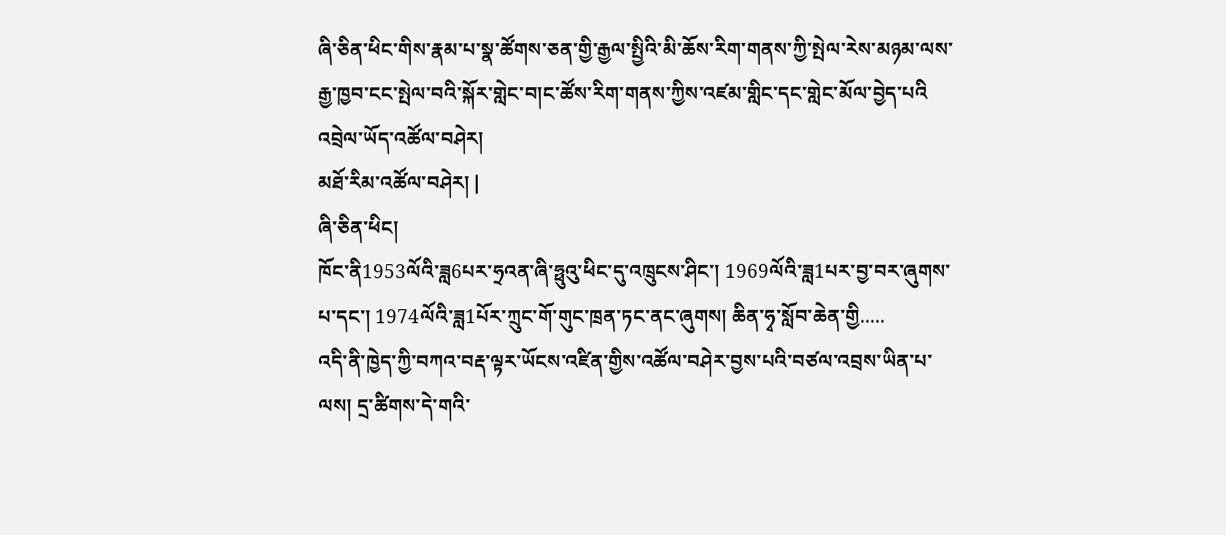ཞི་ཅིན་ཕིང་གིས་རྣམ་པ་སྣ་ཚོགས་ཅན་གྱི་རྒྱལ་སྤྱིའི་མི་ཆོས་རིག་གནས་ཀྱི་སྤེལ་རེས་མཉམ་ལས་རྒྱ་ཁྱབ་ངང་སྤེལ་བའི་སྐོར་གླེང་བ།ང་ཚོས་རིག་གནས་ཀྱིས་འཛམ་གླིང་དང་གླེང་མོལ་བྱེད་པའི
འབྲེལ་ཡོད་འཚོལ་བཤེར།
མཐོ་རིམ་འཚོལ་བཤེར། |
ཞི་ཅིན་ཕིང།
ཁོང་ནི1953ལོའི་ཟླ6པར་ཧྲའན་ཞི་ཧྥུའུ་ཕིང་དུ་འཁྲུངས་ཤིང་། 1969ལོའི་ཟླ1པར་བྱ་བར་ཞུགས་པ་དང་། 1974ལོའི་ཟླ1པོར་ཀྲུང་གོ་གུང་ཁྲན་ཏང་ནང་ཞུགས། ཆིན་ཧྭ་སློབ་ཆེན་གྱི.....
འདི་ནི་ཁྱེད་ཀྱི་བཀའ་བརྡ་ལྟར་ཡོངས་འཛིན་གྱིས་འཚོལ་བཤེར་བྱས་པའི་བཙལ་འབྲས་ཡིན་པ་ལས། དྲ་ཚིགས་དེ་གའི་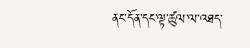ནང་དོན་དང་ལྟ་ཚུལ་ལ་འཐད་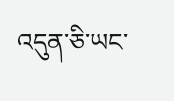འདུན་ཅི་ཡང་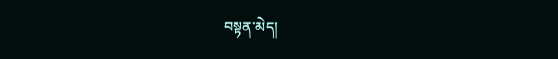བསྟན་མེད།